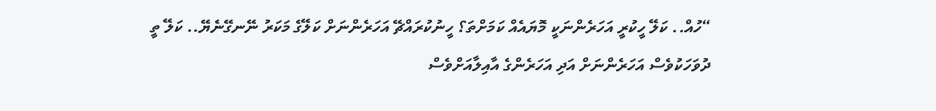“ހުއް.. ކަލޭ ހީކުރީ އަހަރެންނަކީ މޮޔައެއް ކަމަށްތަ؟ ހީނުކުރައްޗޭ އަހަރެންނަށް ކަލޭގެ މަކަރު ނޭނގޭނެޔޭ.. ކަލޭ ތީ ދުވަހަކުވެސް އަހަރެންނަށް އަދި އަހަރެންގެ އާއިލާއަށްވެސް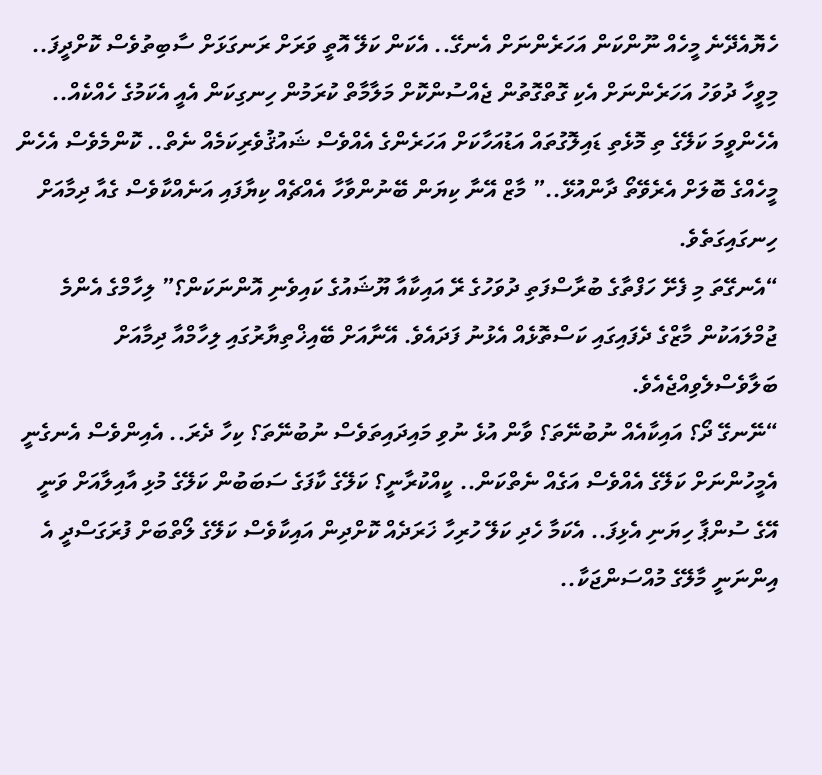ހެޔޮއެދޭނެ މީހެއް ނޫންކަން އަހަރެންނަށް އެނގޭ.. އެކަން ކަލޭ އޮތީ ވަރަށް ރަނގަޅަށް ސާބިތުވެސް ކޮށްދީފަ.. މިވީހާ ދުވަހު އަހަރެންނަށް އެކި ގޮތްގޮތުން ޖެއްސުންކޮށް މަލާމާތް ކުރަމުން ހިނގިކަން އެއީ އެކަމުގެ ހެއްކެއް.. އެހެންވީމަ ކަލޭގެ ތި މޮޅެތި ޑައިލޮގުތައް އަޑުއަހާކަށް އަހަރެންގެ އެއްވެސް ޝައުޤުވެރިކަމެއް ނެތް.. ކޮންމެވެސް އެހެން މީހެއްގެ ބޮލަށް އެރެވޭތޯ ދާންއުޅޭ..” މާޒް އޭނާ ކިޔަން ބޭނުންވާހާ އެއްޗެއް ކިޔާފައި އަނެއްކާވެސް ގެއާ ދިމާއަށް ހިނގައިގަތެވެ.
“އެނގޭތަ މި ފެށޭ ހަފްތާގެ ބުރާސްފަތި ދުވަހުގެ ރޭ އައިކާއާ ޔޫޝައުގެ ކައިވެނި އޮންނަކަން؟” ލިހާމްގެ އެންމެ ޖުމްލައަކުން މާޒްގެ ދެފައިގައި ކަސްތޮޅެއް އެޅުނު ފަދައެވެ. އޭނާއަށް ބޭއިޚްތިޔާރުގައި ލިހާމްއާ ދިމާއަށް ބަލާވެސްލެވިއްޖެއެވެ.
“ނޭނގޭ ދޯ؟ އައިކާއެއް ނުބުނޭތަ؟ ވާން އުޅެ ނުވި މައިދައިތަވެސް ނުބުނޭތަ؟ ކިހާ ދެރަ.. އެއިންވެސް އެނގެނީ އެމީހުންނަށް ކަލޭގެ އެއްވެސް އަގެއް ނެތްކަން.. ކީއްކުރާނީ؟ ކަލޭގެ ކާފަގެ ސަބަބުން ކަލޭގެ މުޅި އާއިލާއަށް ވަނީ އޭގެ ސުންޕާ ހިޔަނި އެޅިފަ.. އެކަމާ ހެދި ކަލޭ ހުރިހާ ޚަރަދެއް ކޮށްދިން އައިކާވެސް ކަލޭގެ ލޯތްބަށް ފުރަގަސްދީ އެ އިންނަނީ މާލޭގެ މުއްސަންޖަކާ..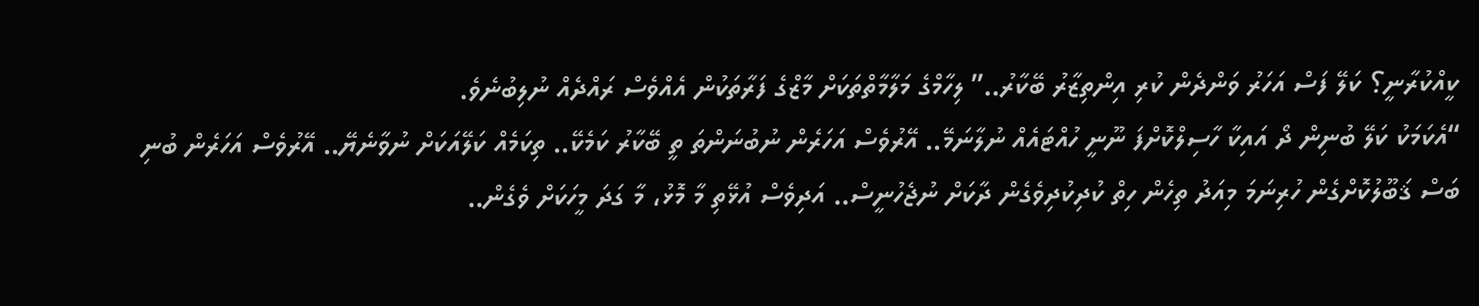ކީއްކުރާނީ؟ ކަލޭ ފަސް އަހަރު ވަންދެން ކުރި އިންތިޒާރު ބޭކާރު..” ލިހާމްގެ މަލާމާތްތަކަށް މާޒްގެ ފަރާތަކުން އެއްވެސް ރައްދެއް ނުލިބުނެވެ.
“އެކަމަކު ކަލޭ ބުނިން ދޯ އައިކާ ހާސިލްކޮށްފަ ނޫނީ ހުއްޓައެއް ނުލާނަމޭ.. އޭރުވެސް އަހަރެން ނުބުނަންތަ ތީ ބޭކާރު ކަމެކޭ.. ތިކަމެއް ކަލޭއަކަށް ނުވާނެޔޭ.. އޭރުވެސް އަހަރެން ބުނި ބަސް ޤަބޫލުކޮށްގެން ހުރިނަމަ މިއަދު ތިހެން ހިތް ކުދިކުދިވެގެން ދާކަށް ނުޖެހުނީސް.. އަދިވެސް އުޅޭތި މާ މޮޅު، މާ ގަދަ މީހަކަށް ވެގެން..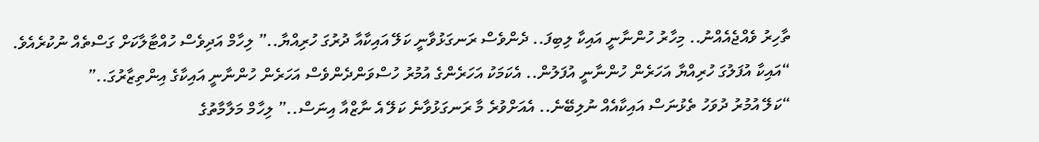ތާހިރު ވެއްޖެއެއްނު.. މިހާރު ހުންނާނީ އައިކާ ލިބިފަ.. ދެންވެސް ރަނގަޅުވާނީ ކަލޭ އައިކާއާ ދުރުގަ ހުރިއްޔާ..” ލިހާމް އަދިވެސް ހުއްޓާލާކަށް ގަސްތެއް ނުކުރެއެވެ.
“އައިކާ އުފަލުގަ ހުރިއްޔާ އަހަރެން ހުންނާނީ އުފަލުން.. އެކަމަކު އަހަރެންގެ އުމުރު ހުސްވަންދެންވެސް އަހަރެން ހުންނާނީ އައިކާގެ އިންތިޒާރުގަ..”
“ކަލޭ އުމުރު ދުވަހު ތެޅުނަސް އައިކާއެއް ނުލިބޭނެ.. އެއަށްވުރެ މާ ރަނގަޅުވާނެ ކަލޭ އެ ނާޒްއާ އިނަސް..” ލިހާމް މަލާމާތުގެ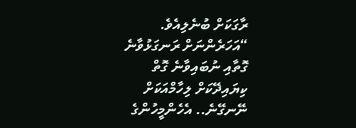ރާގަކަށް ބުނެލިއެވެ.
“އަހަރެންނަށް ރަނގަޅުވާނެ ގޮތާއި ނުބައިވާނެ ގޮތް ކިޔައިދޭކަށް ލިހާމްއަކަށް ނޭނގޭނެ.. އެހެންމީހުންގެ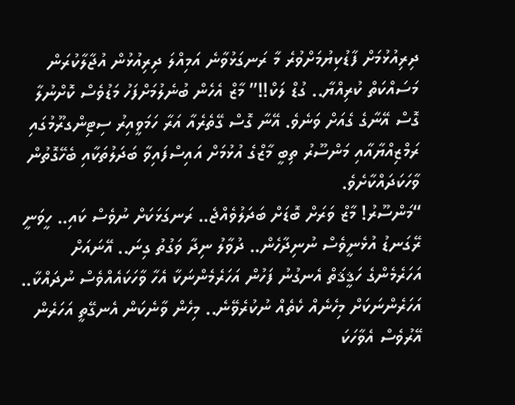ދިރިއުޅުމަށް ފާޑުކިޔުމަށްވުރެ މާ ރަނގަޅުވާނެ އަމިއްލަ ދިރިއުޅުން އުޖާލާކުރަން މަސައްކަތް ކުރިއްޔާ.. ގުޑް ލަކް!!” މާޒް އެހެން ބުނެލުމަށްފަހު މަޑުވެސް ކޮށްނުލާ ގޮސް އޭނާގެ ގެއަށް ވަނެވެ. އޭނާ ގޮސް ގޭތެރެއާ އަރާ ހަމަވީއިރު ސިޓިންގރޫމުގައި ރަމްޒިއްޔާއާއި މަންސޫރު ތިބީ މާޒްގެ އުޅުމަށް އައިސްފައިވާ ބަދަލުތަކާއި ބެހޭގޮތުން ވާހަކަދައްކާށެވެ.
“މަންސޫރު! މާޒް ވަރަށް ބޮޑަށް ބަދަލުވެއްޖެ.. ރަނގަޅަކަށް ނުވެސް ކައި.. ހީވަނީ ރޭގަނޑު އުޅެނީވެސް ނުނިދާހެން.. ދުވާލު ނިދާ ވަގުތު ގިނަ.. އޭނައަށް އަހަރެމެންގެ ހަޤީޤަތް އެނގުނު ފަހުން އަހަރެމެންނަކާ އެހާ ވާހަކައެއްވެސް ނުދައްކާ.. އަހަރެންނަކަށް މިހެނެއް ކެތެއް ނުކުރެވޭނެ.. މިހެން ވާނެކަން އެނގޭތީ އަހަރެން އޭރުވެސް އެވާހަކަ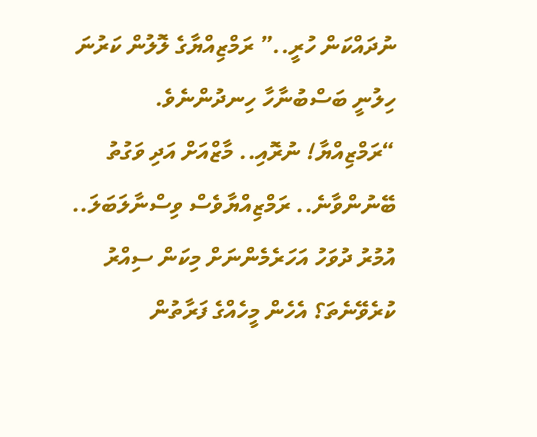ނުދައްކަން ހުރީ..” ރަމްޒިއްޔާގެ ލޮލުން ކަރުނަ ހިލުނީ ބަސްބުނާހާ ހިނދުންނެވެ.
“ރަމްޒިއްޔާ! ނުރޮއި.. މާޒްއަށް އަދި ވަގުތު ބޭނުންވާނެ.. ރަމްޒިއްޔާވެސް ވިސްނާލަބަލަ.. އުމުރު ދުވަހު އަހަރެމެންނަށް މިކަން ސިއްރު ކުރެވޭނެތަ؟ އެހެން މީހެއްގެ ފަރާތުން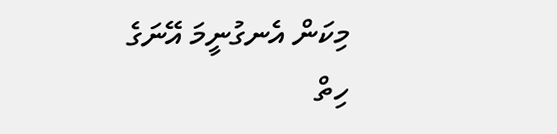މިކަން އެނގުނީމަ އޭނަގެ ހިތް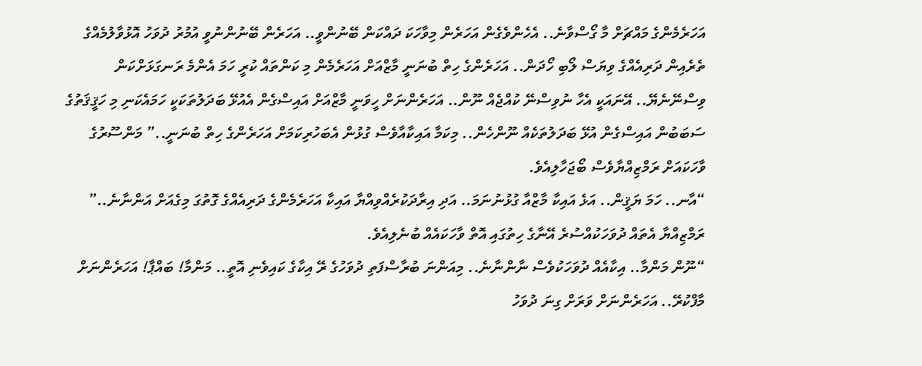އަހަރެމެންގެ މައްޗަށް މާ ގޯސްވާނެ.. އެހެންވެގެން އަހަރެން މިވާހަކަ ދައްކަން ބޭނުންވީ.. އަހަރެން ބޭނުންނުވީ އުމުރު ދުވަހު އޮޅުވާލުމެއްގެ ތެރެއިން ދަރިއެއްގެ ވިޔަސް ލޯބި ހޯދަން.. އަހަރެންގެ ހިތް ބުނަނީ މާޒްއަށް އަހަރެމެން މި ކަންތައް ކުރީ ހަމަ އެންމެ ރަނގަޅަށްކަން ވިސްނޭނެޔޭ.. އޭނައަކީ އެހާ ނުވިސްނޭ ކުއްޖެއް ނޫން.. އަހަރެންނަށް ހީވަނީ މާޒްއަށް އައިސްގެން އެއުޅޭ ބަދަލުތަކަކީ ހަމައެކަނި މި ހަޤީޤަތުގެ ސަބަބުން އައިސްގެން އުޅޭ ބަދަލުތަކެއް ނޫންހެން.. މިކަމާ އައިކާއާވެސް ގުޅުން އެބަހުރިކަމަށް އަހަރެންގެ ހިތް ބުނަނީ..” މަންސޫރުގެ ވާހަކައަށް ރަމްޒިއްޔާވެސް ބޯޖަހާލިއެވެ.
“އާނ.. ހަމަ ޔަޤީން.. އަޅެ އައިކާ މާޒްއާ ގުޅުނުނަމަ.. އަދި އިރާދަކުރެއްވިއްޔާ އައިކާ އަހަރެމެންގެ ދަރިއެއްގެ ގޮތުގަ މިގެއަށް އަންނާނެ..” ރަމްޒިއްޔާ އެތައް ދުވަހަކުއްސުރެ އޭނާގެ ހިތުގައި އޮތް ވާހަކައެއް ބުނެލިއެވެ.
“ނޫން މަންމާ.. އިކާއެއް ދުވަހަކުވެސް ނާންނާނެ.. މިއަންނަ ބުރާސްފަތި ދުވަހުގެ ރޭ އިކާގެ ކައިވެނި އޮތީ.. މަންމާ! ބައްޕާ! އަހަރެންނަށް މާފްކުރޭ.. އަހަރެންނަށް ވަރަށް ގިނަ ދުވަހު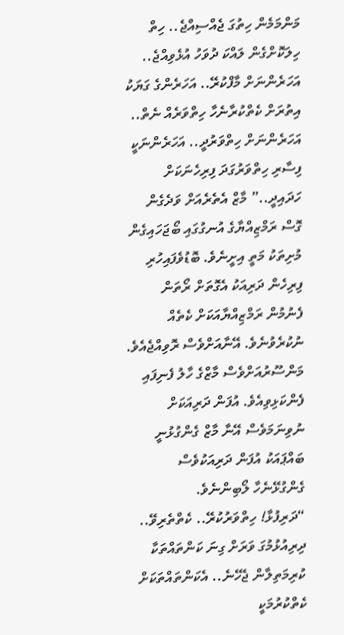މަންމަމެން ހިތުގަ ޖެއްސިއްޖެ.. ހިތް ހިލަކޮށްގެން ލައްކަ ދުވަހު އުޅެވިއްޖެ.. އަހަރެންނަށް މާފްކުރޭ.. އަހަރެންގެ ގަޔަކު އިތުރަށް ކެތްކުރާނެހާ ހިތްވަރެއް ނެތް.. އަހަރެންނަށް ހިތްވަރުދީ.. އަހަރެންނަކީ ފިސާރި ހިތްވަރުގަދަ ފިރިހެނަކަށް ހަދައިދީ..” މާޒް އެތެރެއަށް ވަދެގެން ގޮސް ރަމްޒިއްޔާގެ އުނގުގައި ބޯޖަހައިގެން މުށިތަކު މަތީ އިށީނެވެ. ބޮޑުވެފައިހުރި ފިރިހެން ދަރިއަކު އެގޮތަށް ރޯތަން ފެނުމުން ރަމްޒިއްޔާއަކަށް ކެތެއް ނުކުރެވުނެވެ. އޭނާއަށްވެސް ރޮވިއްޖެއެވެ. މަންސޫރުއަށްވެސް މާޒްގެ ހާލު ފެނިފައި ފެންކަޅިވިއެވެ. އުފަން ދަރިއަކަށް ނުވިނަމަވެސް އޭނާ މާޒް ގެންގުޅުނީ ބައްޕައަކު އުފަން ދަރިއަކުވެސް ގެންގުޅޭނެހާ ލޯބިންނެވެ.
“ދަރިފުޅާ! ހިތްވަރުކުރޭ.. ކެތްތެރިވޭ.. ދިރިއުޅުމުގަ ވަރަށް ގިނަ ކަންތައްތަކާ ކުރިމަތިލާން ޖެހޭނެ.. އެކަންތައްތަކަށް ކެތްކުރުމަކީ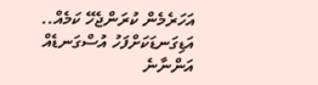އަހަރެމެން ކުރަންޖެހޭ ކަމެއް.. އަޑިގަނޑަކަށްފަހު އުސްގަނޑެއް އަންނާނެ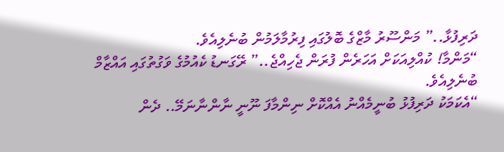ދަރިފުޅާ..” މަންސޫރު މާޒްގެ ބޮލުގައި ފިރުމާލަމުން ބުނެލިއެވެ.
“މަންމާ! ކުއްލިއަކަށް އަހަރެން ފުރަން ޖެހިއްޖެ..” ރޭގަނޑު ކެއުމުގެ ވަގުތުގައި އައްޒާމް ބުނެލިއެވެ.
“އެކަމަކު ދަރިފުޅު ބުނީމެއްނު އެއްކޮށް ނިންމާފަ ނޫނީ ނާންނާނަމޭ.. ދެން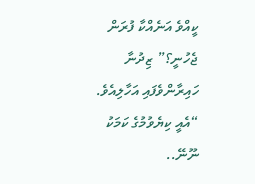ކީއްވެ އަނެއްކާ ފުރަން ޖެހުނީ؟” ޒިދުނާ ހައިރާންވެފައި އަހާލިއެވެ.
“އެއީ ކިޔެވުމުގެ ކަމަކު ނޫނޭ..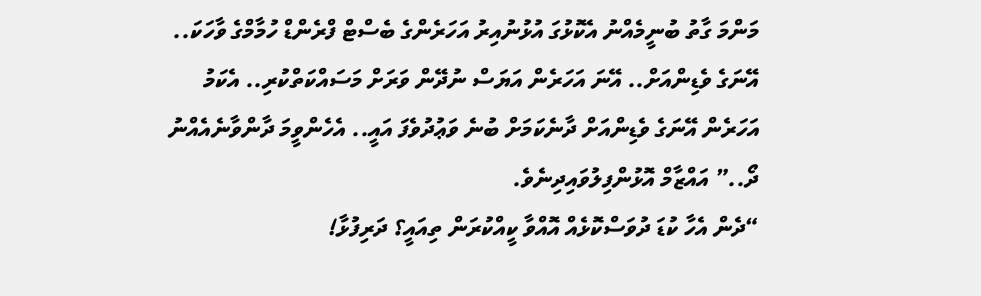މަންމަ ގާތު ބުނީމެއްނު އެކޮޅުގަ އުޅުނުއިރު އަހަރެންގެ ބެސްޓް ފްރެންޑް ހުމާމްގެ ވާހަކަ.. އޭނަގެ ވެޑިންއަށް.. އޭނަ އަހަރެން އަޔަސް ނުދޭން ވަރަށް މަސައްކަތްކުރި.. އެކަމު އަހަރެން އޭނަގެ ވެޑިންއަށް ދާނެކަމަށް ބުނެ ވަޢުދުވެފަ އައީ.. އެހެންވީމަ ދާންވާނެއެއްނު ދޯ..” އައްޒާމް އޮޅުންފިލުވައިދިނެވެ.
“ދެން އެހާ ކުޑަ ދުވަސްކޮޅެއް އޮއްވާ ކީއްކުރަން ތިއައީ؟ ދަރިފުޅާ!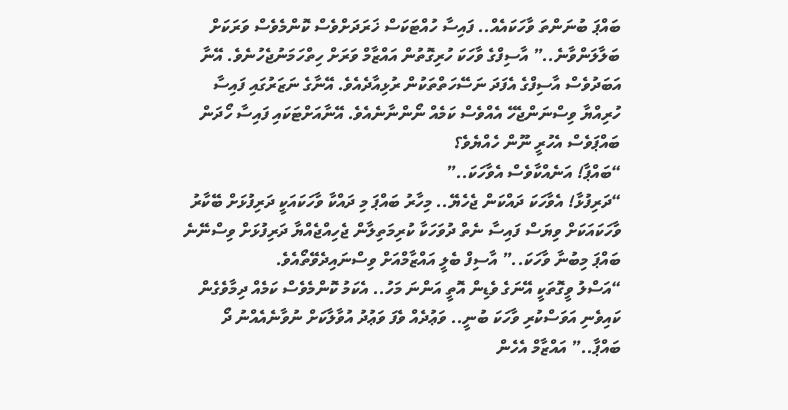ބައްޕަ ބުނަންތަ ވާހަކައެއް.. ފައިސާ ހުއްޓަކަސް ޚަރަދަށްވެސް ކޮންމެވެސް ވަރަކަށް ބަލާލަންވާނެ..” އާސިފްގެ ވާހަކަ ހުރިގޮތުން އައްޒާމް ވަރަށް ހިތްހަމަނުޖެހުނެވެ. އޭނާ އަބަދުވެސް އާސިފްގެ އެފަދަ ނަސޭހަތްތަކުން ރުޅިއާދެއެވެ. އޭނާގެ ނަޒަރުގައި ފައިސާ ހުރިއްޔާ ވިސްނަންޖެހޭ އެއްވެސް ކަމެއް ނޯންނާނެއެވެ. އޭނާއަށްޓަކައި ފައިސާ ހޯދަން ބައްޕަވެސް އެހުރީ ނޫން ހެއްޔެވެ؟
“ބައްޕާ! އަނެއްކާވެސް އެވާހަކަ..”
“ދަރިފުޅާ! އެވާހަކަ ދައްކަން ޖެހެޔޭ.. މިހާރު ބައްޕަ މި ދައްކާ ވާހަކައަކީ ދަރިފުޅަށް ބޭކާރު ވާހަކައަކަށް ވިޔަސް ފައިސާ ނެތް ދުވަހަކާ ކުރިމަތިލާން ޖެހިއްޖެއްޔާ ދަރިފުޅަށް ވިސްނޭނެ ބައްޕަ މިބުނާ ވާހަކަ..” އާސިފް ބެލީ އައްޒާމްއަށް ވިސްނައިދެވޭތޯއެވެ.
“އަސްލު ވީގޮތަކީ އޭނަގެ ވެޑިން އޮތީ އަންނަ މަހު.. އެކަމު ކޮންމެވެސް ކަމެއް ދިމާވެގެން ކައިވެނި އަވަސްކުރި ވާހަކަ ބުނީ.. ވަޢުދެއް ވެފަ ވަޢުދު އުވާލާކަށް ނުވާނެއެއްނު ދޯ ބައްޕާ..” އައްޒާމް އެހެން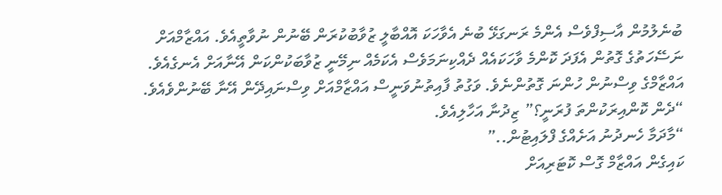ބުނެލުމުން އާސިފްވެސް އެންމެ ރަނގަޅޭ ބުނެ އެވާހަކަ އޮއްބާލީ ޒުވާބުކުރަން ބޭނުން ނުވާތީއެވެ. އައްޒާމްއަށް ނަސޭހަތުގެ ގޮތުން އެފަދަ ކޮންމެ ވާހަކައެއް ދެއްކިނަމަވެސް އެކަމެއް ނިމޭނީ ޒުވާބަކުންކަން އޭނާއަށް އެނގެއެވެ. އައްޒާމްގެ ވިސްނުން ހުންނަ ގޮތުންނެވެ. ވަގުތު ފާއިތުނުވަނީސް އައްޒާމްއަށް ވިސްނައިދޭން އޭނާ ބޭނުންވެއެވެ.
“ދެން ކޮންއިރަކުންތަ ފުރަނީ؟” ޒިދުނާ އަހާލިއެވެ.
“މާދަމާ ހެނދުނު އަށެއްގެ ފްލައިޓުން..”
ކައިގެން އައްޒާމް ގޮސް ކޮޓަރިއަށް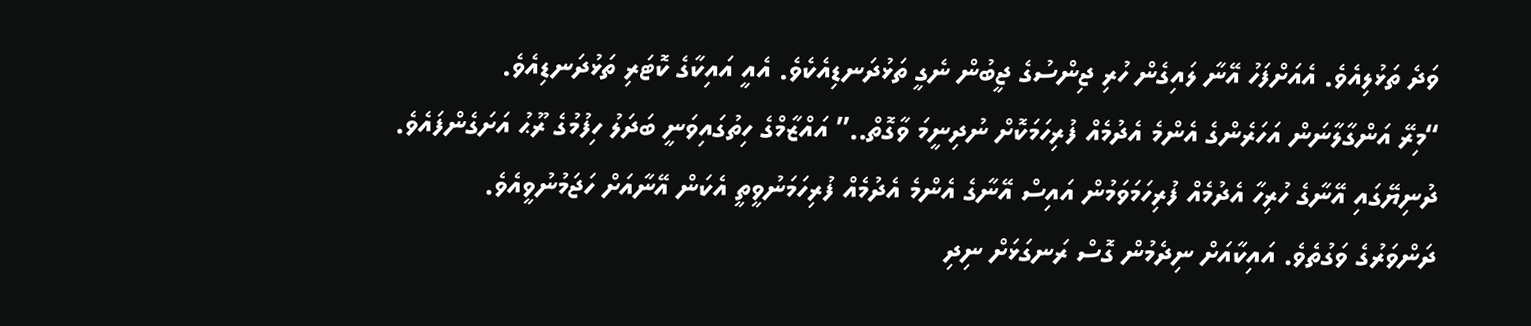ވަދެ ތަޅުލިއެވެ. އެއަށްފަހު އޭނާ ލައިގެން ހުރި ޖިންސުގެ ޖީބުން ނެގީ ތަޅުދަނޑިއެކެވެ. އެއީ އައިކާގެ ކޮޓަރި ތަޅުދަނޑިއެވެ.
“މިރޭ އަންގާލާނަން އަހަރެންގެ އެންމެ އެދުމެއް ފުރިހަމަކޮށް ނުދިނީމަ ވާގޮތް..” އައްޒާމްގެ ހިތުގައިވަނީ ބަދަލު ހިފުމުގެ ރޫޙު އަށަގެންފައެވެ. ދުނިޔޭގައި އޭނާގެ ހުރިހާ އެދުމެއް ފުރިހަމަވަމުން އައިސް އޭނާގެ އެންމެ އެދުމެއް ފުރިހަމަނުވީތީ އެކަން އޭނާއަށް ހަޖަމުނުވީއެވެ.
ދަންވަރުގެ ވަގުތެވެ. އައިކާއަށް ނިދެމުން ގޮސް ރަނގަޅަށް ނިދި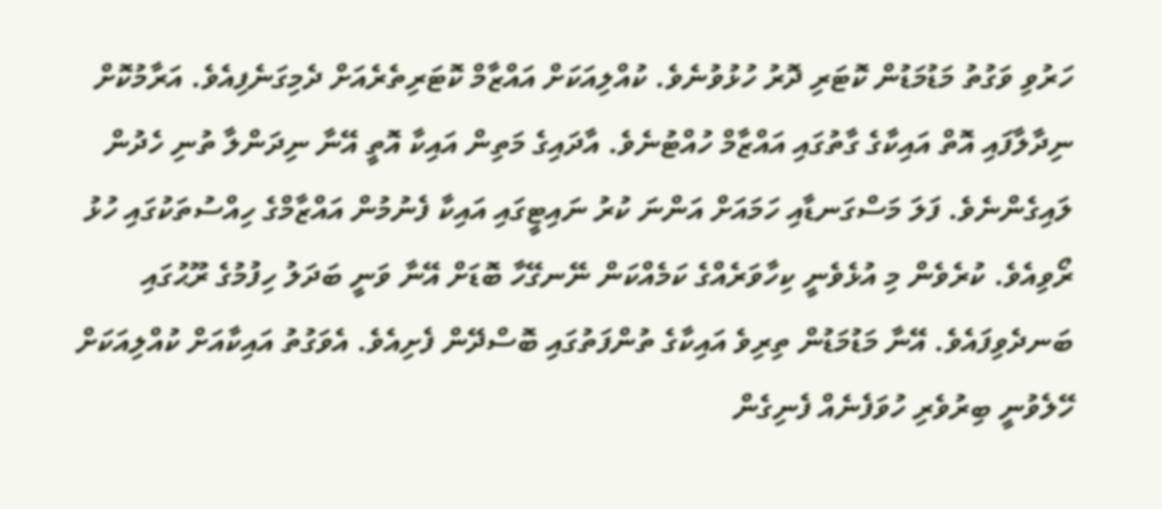ހަރުވި ވަގުތު މަޑުމަޑުން ކޮޓަރި ދޮރު ހުޅުވުނެވެ. ކުއްލިއަކަށް އައްޒާމް ކޮޓަރިތެރެއަށް ދެމިގަނެފިއެވެ. އަރާމުކޮށް ނިދާލާފައި އޮތް އައިކާގެ ގާތުގައި އައްޒާމް ހުއްޓުނެވެ. އާދައިގެ މަތިން އައިކާ އޮތީ އޭނާ ނިދަންލާ ތުނި ހެދުން ލައިގެންނެވެ. ފަލަ މަސްގަނޑާއި ހަމައަށް އަންނަ ކުރު ނައިޓީގައި އައިކާ ފެނުމުން އައްޒާމްގެ ހިއްސުތަކުގައި ހުޅު ރޯވިއެވެ. ކުރެވެން މި އުޅެވެނީ ކިހާވަރެއްގެ ކަމެއްކަން ނޭނގޭހާ ބޮޑަށް އޭނާ ވަނީ ބަދަލު ހިފުމުގެ ރޫޙުގައި ބަނދެވިފައެވެ. އޭނާ މަޑުމަޑުން ތިރިވެ އައިކާގެ ތުންފަތުގައި ބޮސްދޭން ފެށިއެވެ. އެވަގުތު އައިކާއަށް ކުއްލިއަކަށް ހޭލެވުނީ ބިރުވެރި ހުވަފެނެއް ފެނިގެން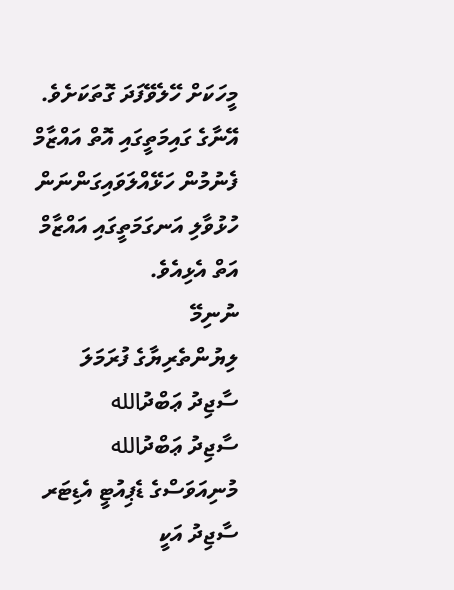މީހަކަށް ހޭލެވޭފަދަ ގޮތަކަށެވެ. އޭނާގެ ގައިމަތީގައި އޮތް އައްޒާމް ފެނުމުން ހަޅޭއްލަވައިގަންނަން ހުޅުވާލި އަނގަމަތީގައި އައްޒާމް އަތް އެޅިއެވެ.
ނުނިމޭ
ލިޔުންތެރިޔާގެ ފުރަމަލަ
ސާޖިދު ޢަބްދުالله
ސާޖިދު ޢަބްދުالله
މުނިއަވަސްގެ ޑެޕިއުޓީ އެޑިޓަރ ސާޖިދު އަކީ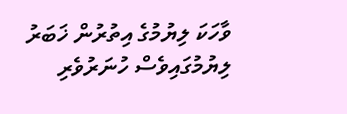ވާހަކަ ލިޔުމުގެ އިތުރުން ޚަބަރު ލިޔުމުގައިވެސް ހުނަރުވެރި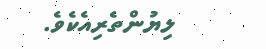ލިޔުންތެރިއެކެވެ.